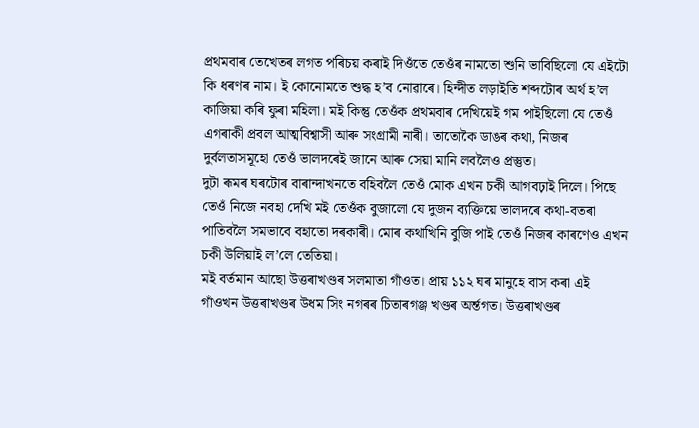প্ৰথমবাৰ তেখেতৰ লগত পৰিচয় কৰাই দিওঁতে তেওঁৰ নামতো শুনি ভাবিছিলো যে এইটো কি ধৰণৰ নাম। ই কোনোমতে শুদ্ধ হ’ব নোৱাৰে। হিন্দীত লড়াইতি শব্দটোৰ অৰ্থ হ’ল কাজিয়া কৰি ফুৰা মহিলা। মই কিন্তু তেওঁক প্ৰথমবাৰ দেখিয়েই গম পাইছিলো যে তেওঁ এগৰাকী প্ৰবল আত্মবিশ্বাসী আৰু সংগ্ৰামী নাৰী। তাতোকৈ ডাঙৰ কথা, নিজৰ দুৰ্বলতাসমূহো তেওঁ ভালদৰেই জানে আৰু সেয়া মানি লবলৈও প্ৰস্তুত।
দুটা ৰূমৰ ঘৰটোৰ বাৰান্দাখনতে বহিবলৈ তেওঁ মোক এখন চকী আগবঢ়াই দিলে। পিছে তেওঁ নিজে নবহা দেখি মই তেওঁক বুজালো যে দুজন ব্যক্তিয়ে ভালদৰে কথা-বতৰা পাতিবলৈ সমভাবে বহাতো দৰকাৰী। মোৰ কথাখিনি বুজি পাই তেওঁ নিজৰ কাৰণেও এখন চকী উলিয়াই ল’লে তেতিয়া।
মই বৰ্তমান আছো উত্তৰাখণ্ডৰ সলমাতা গাঁওত। প্ৰায় ১১২ ঘৰ মানুহে বাস কৰা এই গাঁওখন উত্তৰাখণ্ডৰ উধম সিং নগৰৰ চিতাৰগঞ্জ খণ্ডৰ অৰ্ন্তগত। উত্তৰাখণ্ডৰ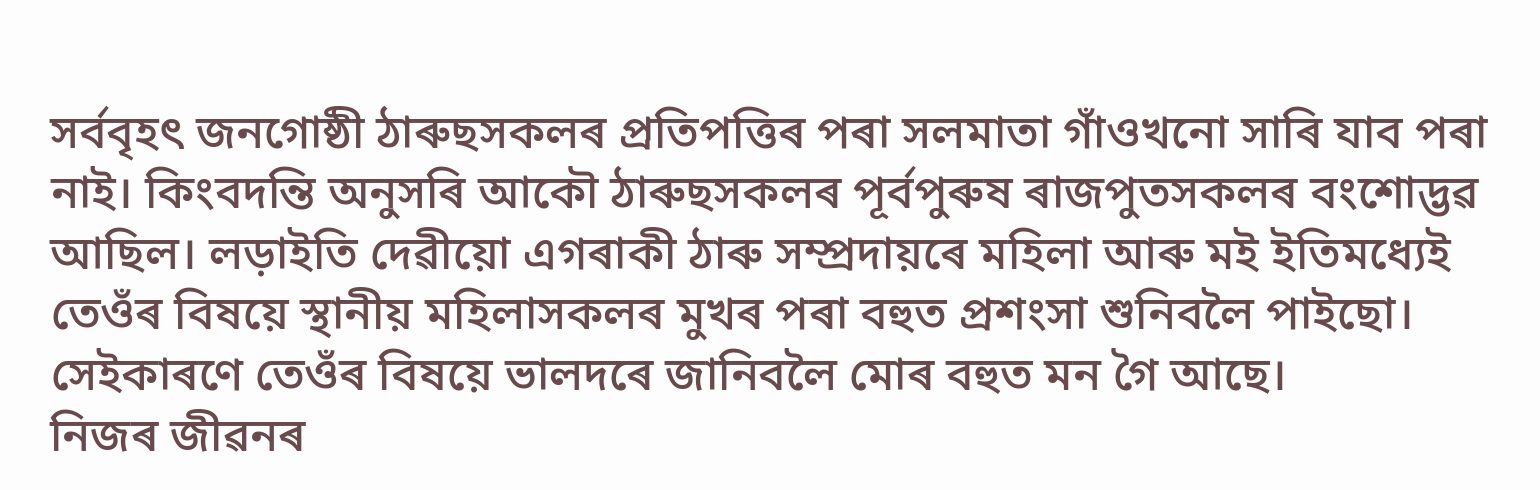সৰ্ববৃহৎ জনগোষ্ঠী ঠাৰুছসকলৰ প্ৰতিপত্তিৰ পৰা সলমাতা গাঁওখনো সাৰি যাব পৰা নাই। কিংবদন্তি অনুসৰি আকৌ ঠাৰুছসকলৰ পূৰ্বপুৰুষ ৰাজপুতসকলৰ বংশোদ্ভৱ আছিল। লড়াইতি দেৱীয়ো এগৰাকী ঠাৰু সম্প্ৰদায়ৰে মহিলা আৰু মই ইতিমধ্যেই তেওঁৰ বিষয়ে স্থানীয় মহিলাসকলৰ মুখৰ পৰা বহুত প্ৰশংসা শুনিবলৈ পাইছো। সেইকাৰণে তেওঁৰ বিষয়ে ভালদৰে জানিবলৈ মোৰ বহুত মন গৈ আছে।
নিজৰ জীৱনৰ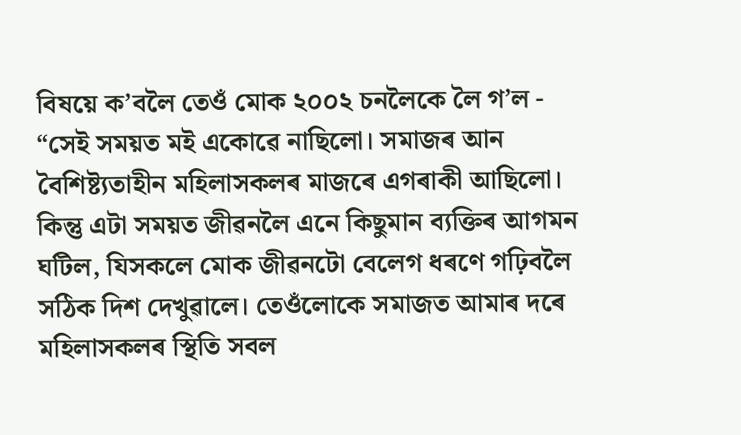বিষয়ে ক’বলৈ তেওঁ মোক ২০০২ চনলৈকে লৈ গ’ল - “সেই সময়ত মই একোৱে নাছিলো। সমাজৰ আন বৈশিষ্ট্যতাহীন মহিলাসকলৰ মাজৰে এগৰাকী আছিলো। কিন্তু এটা সময়ত জীৱনলৈ এনে কিছুমান ব্যক্তিৰ আগমন ঘটিল, যিসকলে মোক জীৱনটো বেলেগ ধৰণে গঢ়িবলৈ সঠিক দিশ দেখুৱালে। তেওঁলোকে সমাজত আমাৰ দৰে মহিলাসকলৰ স্থিতি সবল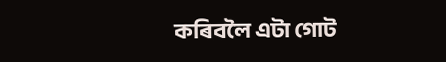কৰিবলৈ এটা গোট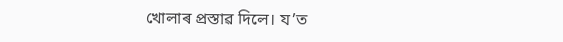খোলাৰ প্ৰস্তাৱ দিলে। য’ত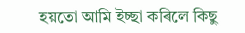হয়তো আমি ইচ্ছা কৰিলে কিছু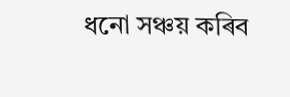ধনো সঞ্চয় কৰিব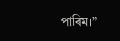পাৰিম।”